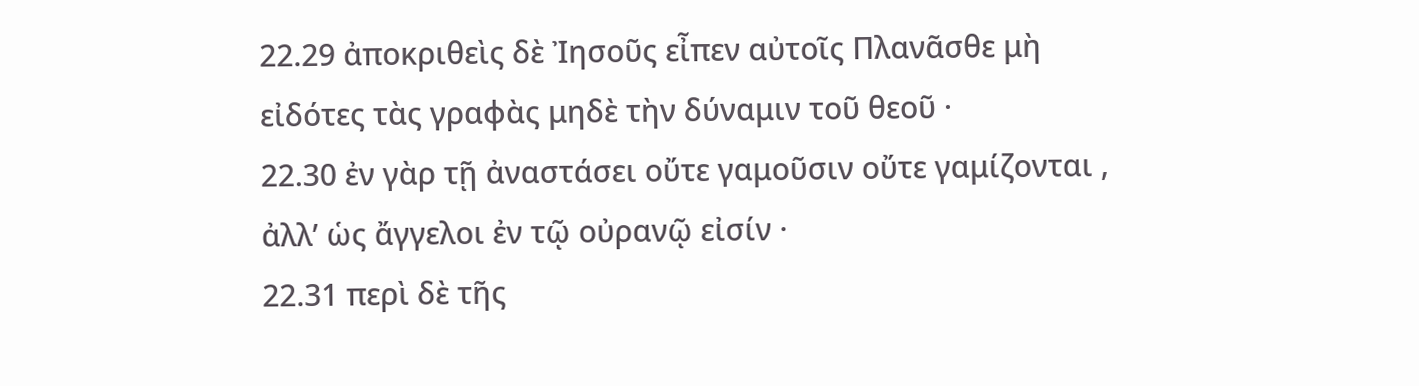22.29 ἀποκριθεὶς δὲ Ἰησοῦς εἶπεν αὐτοῖς Πλανᾶσθε μὴ εἰδότες τὰς γραφὰς μηδὲ τὴν δύναμιν τοῦ θεοῦ ·
22.30 ἐν γὰρ τῇ ἀναστάσει οὔτε γαμοῦσιν οὔτε γαμίζονται , ἀλλ’ ὡς ἄγγελοι ἐν τῷ οὐρανῷ εἰσίν ·
22.31 περὶ δὲ τῆς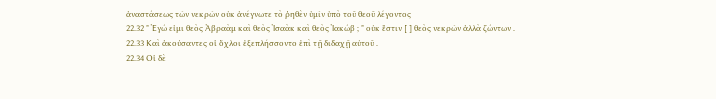ἀναστάσεως τῶν νεκρῶν οὐκ ἀνέγνωτε τὸ ῥηθὲν ὑμῖν ὑπὸ τοῦ θεοῦ λέγοντος
22.32 " Ἐγώ εἰμι θεὸς Ἀβραὰμ καὶ θεὸς Ἰσαὰκ καὶ θεὸς Ἰακώβ ; " οὐκ ἔστιν [ ] θεὸς νεκρῶν ἀλλὰ ζώντων .
22.33 Καὶ ἀκούσαντες οἱ ὄχλοι ἐξεπλήσσοντο ἐπὶ τῇ διδαχῇ αὐτοῦ .
22.34 Οἱ δὲ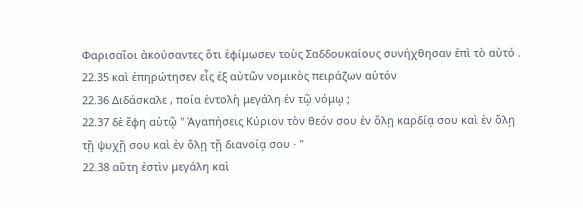Φαρισαῖοι ἀκούσαντες ὅτι ἐφίμωσεν τοὺς Σαδδουκαίους συνήχθησαν ἐπὶ τὸ αὐτό .
22.35 καὶ ἐπηρώτησεν εἷς ἐξ αὐτῶν νομικὸς πειράζων αὐτόν
22.36 Διδάσκαλε , ποία ἐντολὴ μεγάλη ἐν τῷ νόμῳ ;
22.37 δὲ ἔφη αὐτῷ " Ἀγαπήσεις Κύριον τὸν θεόν σου ἐν ὅλῃ καρδίᾳ σου καὶ ἐν ὅλῃ τῇ ψυχῇ σου καὶ ἐν ὅλῃ τῇ διανοίᾳ σου · "
22.38 αὕτη ἐστὶν μεγάλη καὶ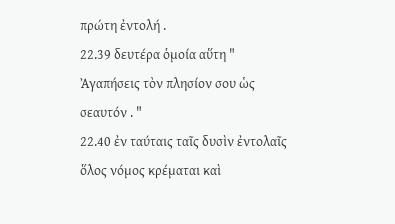πρώτη ἐντολή .
22.39 δευτέρα ὁμοία αὕτη " Ἀγαπήσεις τὸν πλησίον σου ὡς σεαυτόν . "
22.40 ἐν ταύταις ταῖς δυσὶν ἐντολαῖς ὅλος νόμος κρέμαται καὶ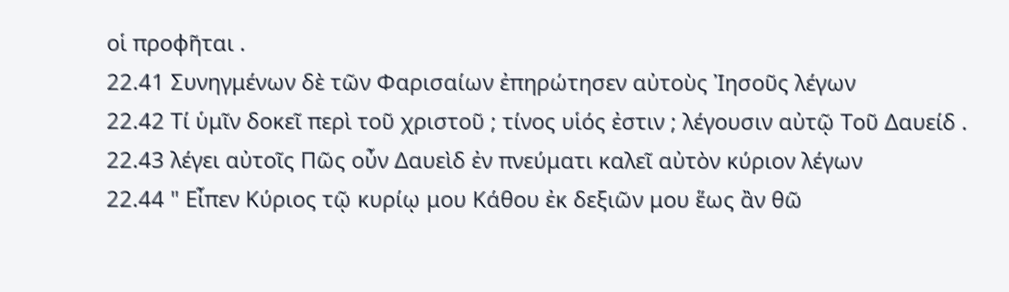οἱ προφῆται .
22.41 Συνηγμένων δὲ τῶν Φαρισαίων ἐπηρώτησεν αὐτοὺς Ἰησοῦς λέγων
22.42 Τί ὑμῖν δοκεῖ περὶ τοῦ χριστοῦ ; τίνος υἱός ἐστιν ; λέγουσιν αὐτῷ Τοῦ Δαυείδ .
22.43 λέγει αὐτοῖς Πῶς οὖν Δαυεὶδ ἐν πνεύματι καλεῖ αὐτὸν κύριον λέγων
22.44 " Εἶπεν Κύριος τῷ κυρίῳ μου Κάθου ἐκ δεξιῶν μου ἕως ἂν θῶ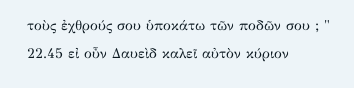τοὺς ἐχθρούς σου ὑποκάτω τῶν ποδῶν σου ; "
22.45 εἰ οὖν Δαυεὶδ καλεῖ αὐτὸν κύριον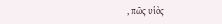, πῶς υἱὸς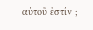αὐτοῦ ἐστίν ;